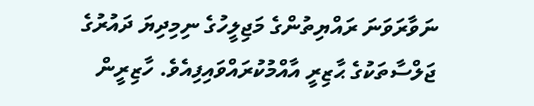ނަވާރަވަނަ ރައްޔިތުންގެ މަޖިލީހުގެ ނިމިދިޔަ ދައުރުގެ ޖަލްސާތަކުގެ ޙާޒިރީ އާއްމުކުރައްވައިފިއެވެ. ހާޒިރީން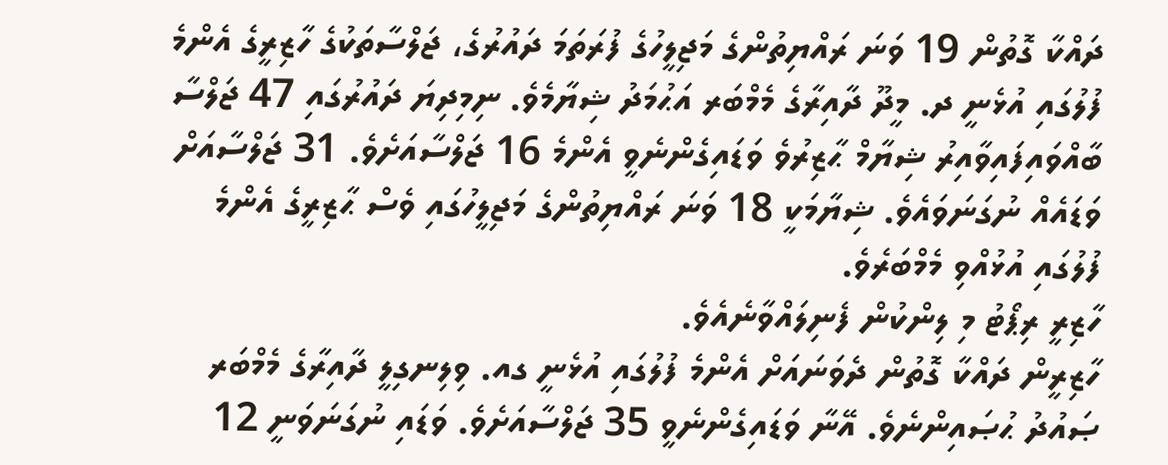ދައްކާ ގޮތުން 19 ވަނަ ރައްޔިތުންގެ މަޖިލީހުގެ ފުރަތަމަ ދައުރުގެ، ޖަލްސާތަކުގެ ހާޒިރީގެ އެންމެ ފުލުގައި އުޅެނީ ދ. މީދޫ ދާއިރާގެ މެމްބަރ އަޙުމަދު ޝިޔާމެވެ. ނިމިދިޔަ ދައުރުގައި 47 ޖަލްސާ ބާއްވައިފައިވާއިރު ޝިޔާމް ޙާޒިރުވެ ވަޑައިގެންނެވީ އެންމެ 16 ޖަލްސާއަށެވެ. 31 ޖަލްސާއަށް ވަޑައެއް ނުގަނަވައެވެ. ޝިޔާމަކީ 18 ވަނަ ރައްޔިތުންގެ މަޖިލީހުގައި ވެސް ޙާޒިރީގެ އެންމެ ފުލުގައި އުޅުއްވި މެމްބަރެވެ.
ހާޒިރީ ރިޕޯޓު މި ލިންކުން ފެނިލައްވާނެއެވެ.
ހާޒިރީން ދައްކާ ގޮތުން ދެވަނައަށް އެންމެ ފުލުގައި އުޅެނީ ގއ. ވިލިނގިލީ ދާއިރާގެ މެމްބަރ ޞައުދު ޙުޞައިންނެވެ. އޭނާ ވަޑައިގެންނެވީ 35 ޖަލްސާއަށެވެ. ވަޑައި ނުގަނަވަނީ 12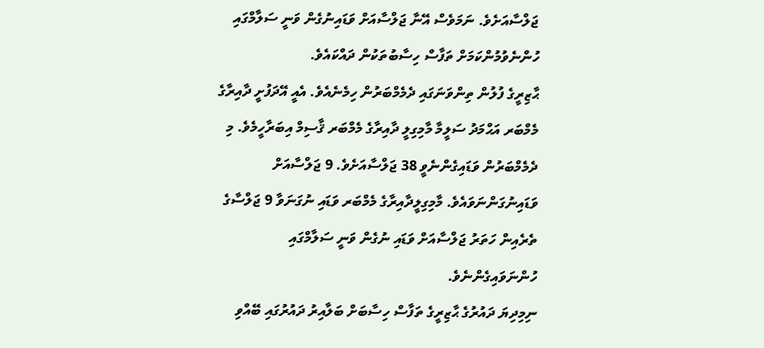ޖަލްސާއަށެވެ. ނަމަވެސް އޭނާ ޖަލްސާއަށް ވަޑައިނުގެން ވަނީ ސަލާމްގައި ހުންނެވުމުންކަމަށް ތަފާސް ހިސާބުތަކުން ދައްކައެވެ.
ޙާޒިރީގެ ފުލުން ތިންވަނަގައި ދެމެމްބަރުން ހިމެނެއެވެ. އެއީ އޭދަފުށީ ދާއިރާގެ މެމްބަރ އަޙްމަދު ސަލީމާ މާމިގިލީ ދާއިރާގެ މެމްބަރ ޤާސިމް އިބަރާހީމެވެ. މި ދެމެމްބަރުން ވަޑައިގެންނެވީ 38 ޖަލްސާއަށެވެ. 9 ޖަލްސާއަށް ވަޑައިނުގަންނަވައެވެ. މާމިގިލީދާއިރާގެ މެމްބަރ ވަޑައި ނުގަނަވާ 9 ޖަލްސާގެ ތެރެއިން ހަތަރު ޖަލްސާއަށް ވަޑައި ނުގެން ވަނީ ސަލާމްގައި ހުންނަވައިގެންނެވެ.
ނިމިދިޔަ ދައުރުގެ ޙާޒިރީގެ ތަފާސް ހިސާބަށް ބަލާއިރު ދައުރުގައި ބޭއްވި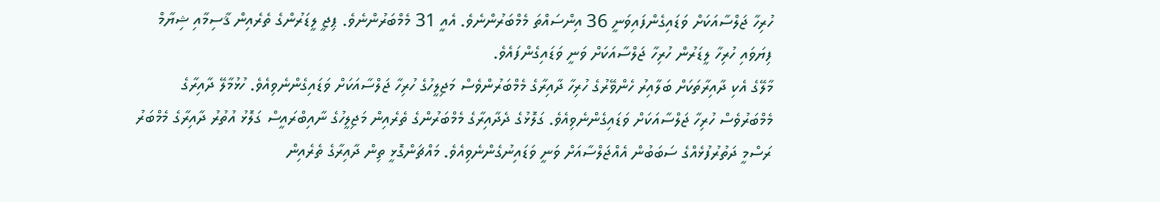ހުރިހާ ޖަލްސާއަކަށް ވަޑައިގެންފައިވަނީ 36 އިންސައްތަ މެމްބަރުންނެވެ. އެއީ 31 މެމްބަރުންނެވެ. ޕިޖީ ލީޑަރުންގެ ތެރެއިން ޤާސިމާއި ޝިޔާމް ފިޔަވައި ހުރިހާ ލީޑަރުން ހުރިހާ ޖަލްސާއަކަށް ވަނީ ވަޑައިގެންފައެވެ.
މާލޭގެ އެކި ދާއިރާތަކަށް ބަލާއިރު ހެންވޭރުގެ ހުރިހާ ދާއިރާގެ މެމްބަރުންވެސް މަޖިލީހުގެ ހުރިހާ ޖަލްސާއަކަށް ވަޑައިގެންނެވިއެވެ. ހުޅުމާލޭ ދާއިރާގެ މެމްބަރުވެސް ހުރިހާ ޖަލްސާއަކަށް ވަޑައިގެންނެވިއެވެ. ގަލޮޅުގެ ދެދާއިރާގެ މެމްބަރުންގެ ތެރެއިން މަޖިލީހުގެ ނާއިބްރައީސް ގަލޮޅު އުތުރު ދާއިރާގެ މެމްބަރު ރަސްމީ ދަތުރުފުޅެއްގެ ސަބަބުން އެއްޖަލްސާއަށް ވަނީ ވަޑައިނުގެންނެވިއެވެ. މައްޗަންގޮޅީ ތިން ދާއިރާގެ ތެރެއިން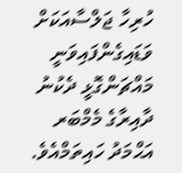ހުރިހާ ޖަލްސާއަކަށް ވަޑައިގެންފައިވަނީ މައްޗަންގޮޅީ ދެކުނު ދާއިރާގެ މެމްބަރ އަޙްމަދު ހައިތަމްއެވެ.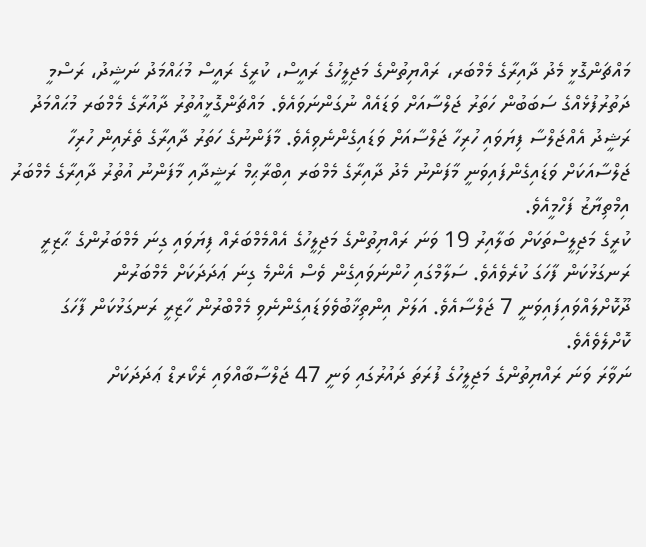މައްޗަންގޮޅީ މެދު ދާއިރާގެ މެމްބަރ، ރައްޔިތުންގެ މަޖިލީހުގެ ރައީސް، ކުރީގެ ރައީސް މުޙައްމަދު ނަޝީދު، ރަސްމީ ދަތުރުފުޅެއްގެ ސަބަބުން ހަތަރު ޖަލްސާއަށް ވަޑައެއް ނުގަންނަވައެވެ. މައްޗަންގޮޅީއުތުރު ދާއުރާގެ މެމްބަރ މުޙައްމަދު ރަޝީދު އެއްޖަލްސާ ފިޔަވައި ހުރިހާ ޖަލްސާއަށް ވަޑައިގެންނެވިއެވެ. މާފަންނުގެ ހަތަރު ދާއިރާގެ ތެރެއިން ހުރިހާ ޖަލްސާއަކަށް ވަޑައިގެންފައިވަނީ މާފަންނު މެދު ދާއިރާގެ މެމްބަރ އިބްރާޙިމް ރަޝީދާއި މާފަންނު އުތުރު ދާއިރާގެ މެމްބަރު އިމްތިޔާޒު ފަހްމީއެވެ.
ކުރީގެ މަޖިލީސްތަކަށް ބަލާއިރު 19 ވަނަ ރައްޔިތުންގެ މަޖިލީހުގެ އެއްމެމްބަރެއް ފިޔަވައި ގިނަ މެމްބަރުންގެ ޙާޒިރީ ރަނގަޅުކަން ފާހަގަ ކުރެވެއެވެ. ސަލާމްގައި ހުންނަވައިގެން ވެސް އެންމެ ގިނަ ޢަދަދަކަށް މެމްބަރުން ދޫކޮށްލައްވައިފައިވަނީ 7 ޖަލްސާއެވެ. އަލަށް އިންތިޚާބުވެވަޑައިގެންނެވި މެމްބްރުން ހާޒިރީ ރަނގަޅުކަން ފާހަގަ ކޮށްލެވެއެވެ.
ނަވާރަ ވަނަ ރައްޔިތުންގެ މަޖިލީހުގެ ފުރަތަ ދައުރުގައި ވަނީ 47 ޖަލްސާބާއްވައި ރެކޯރޑް ޢަދަދަކަށް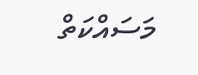މަސައްކަތް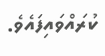ކުރައްވައިފައެވެ.